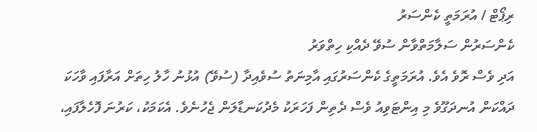ރިޕޯޓް / އުރަމަތީ ކެންސަރު
ކެންސަރުން ސަލާމަތްވާން ސުވޭ ދެއްކި ހިތްވަރު
އަދި ވެސް ރޮވެ އެވެ. އުރަމަތީގެ ކެންސަރުގައި އާމިނަތު ސުވެއިދާ (ސުވޭ) އުޅުނު ހާލު ހިތަށް އަރާފައި ވާހަކަ ދައްކަން އުނދަގޫވެ މި އިންޓަވިއު ވެސް ދެތިން ފަހަރަކު މެދުކަނޑާލަން ޖެހުނެވެ. އެކަމަކު، ކަރުނަ ފޮހެލާފައި،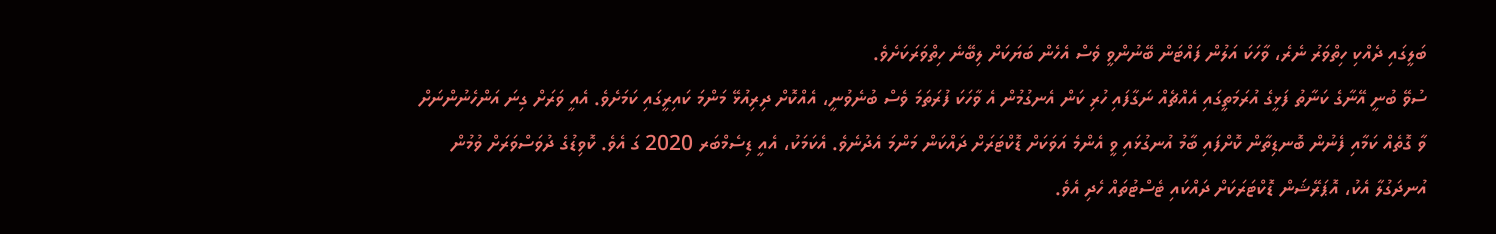ބަލީގައި ދެއްކި ހިތްވަރު ނެރެ، ވާހަކަ އަލުން ފައްޓަން ބޭނުންވީ ވެސް އެހެން ބަޔަކަށް ލިބޭނެ ހިތްވަރަކަށެވެ.
ސުވޭ ބުނީ އޭނާގެ ކަނާތު ފަޅީގެ އުރަމަތީގައި އެއްޗެއް ނަގާފައި ހުރި ކަން އެނގުމުން އެ ވާހަކަ ފުރަތަމަ ވެސް ބުނެވުނީ، އެއްކޮށް ދިރިއުޅޭ މަންމަ ކައިރީގައި ކަމަށެވެ. އެއީ ވަރަށް ގިނަ އަންހެނުންނަށް ވާ ގޮތެއް ކަމާއި ފެނުން ބޮނޑިތާން ކޮށްފައި ބާމު އުނގުޅައި ވީ އެންމެ އަވަކަށް ޑޮކްޓަރަށް ދައްކަން މަންމަ އެދުނެވެ. އެކަމަކު، އެއީ ޑިސެމްބަރ 2020 ގަ އެވެ. ކޮވިޑުގެ ދުވަސްވަރަށް ވުމުން އުނދަގުލާ އެކު، އޮޕަރޭޝަން ޑޮކްޓަރަކަށް ދައްކައި ޓެސްޓުތައް ހެދި އެވެ.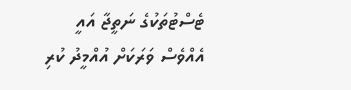ޓެސްޓުތަކުގެ ނަތީޖާ އައީ އެއްވެސް ވަރަކަށް އުއްމީދު ކުރި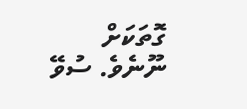ގޮތަކަށް ނޫނެވެ. ސުވޭ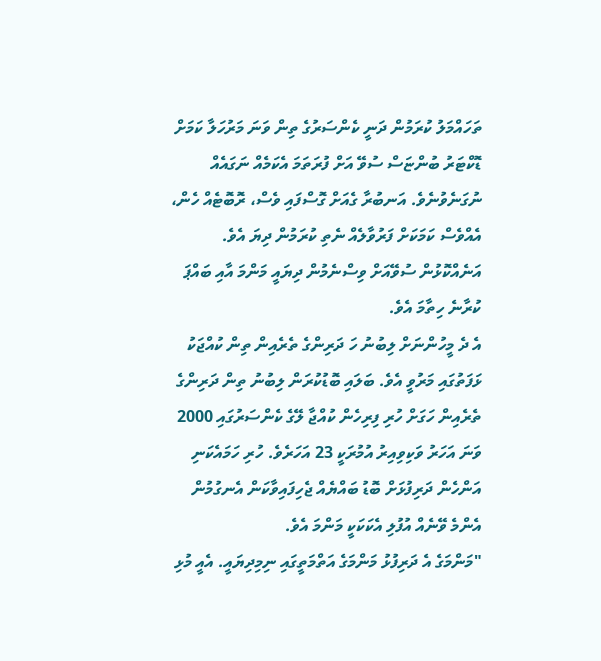ތަހައްމަލު ކުރަމުން ދަނީ ކެންސަރުގެ ތިން ވަނަ މަރުހަލާ ކަމަށް ޑޮކްޓަރު ބުންޏަސް ސުވޭ އަށް ފުރަތަމަ އެކަމެއް ނަގައެއް ނުގަނެވުނެވެ. އަނބުރާ ގެއަށް ގޮސްފައި ވެސް، ރޮބޮޓެއް ހެން، އެއްވެސް ކަމަކަށް ފަރުވާލެއް ނެތި ކުރަމުން ދިޔަ އެވެ. އަނެއްކޮޅުން ސުވޭއަށް ވިސްނެމުން ދިޔައީ މަންމަ އާއި ބައްޕަ ކުރާނެ ހިތާމަ އެވެ.
އެ ދެ މީހުންނަށް ލިބުނު ހަ ދަރިންގެ ތެރެއިން ތިން ކުއްޖަކު ޅަފަތުގައި މަރުވީ އެވެ. ބަލައި ބޮޑުކުރަން ލިބުނު ތިން ދަރިންގެ ތެރެއިން ހަގަށް ހުރި ފިރިހެން ކުއްޖާ ލޭގެ ކެންސަރުގައި 2000 ވަނަ އަހަރު ވަކިވިއިރު އުމުރަކީ 23 އަހަރެވެ. ހުރި ހަމައެކަނި އަންހެން ދަރިފުޅަށް ބޮޑު ބައްޔެއް ޖެހިފައިވާކަން އެނގުމުން އެންމެ ވޭނެއް އުފުލި އެކަކަކީ މަންމަ އެވެ.
"މަންމަގެ އެ ދަރިފުޅު މަންމަގެ އަތްމަތީގައި ނިމިދިޔައީ. އެއީ މުޅި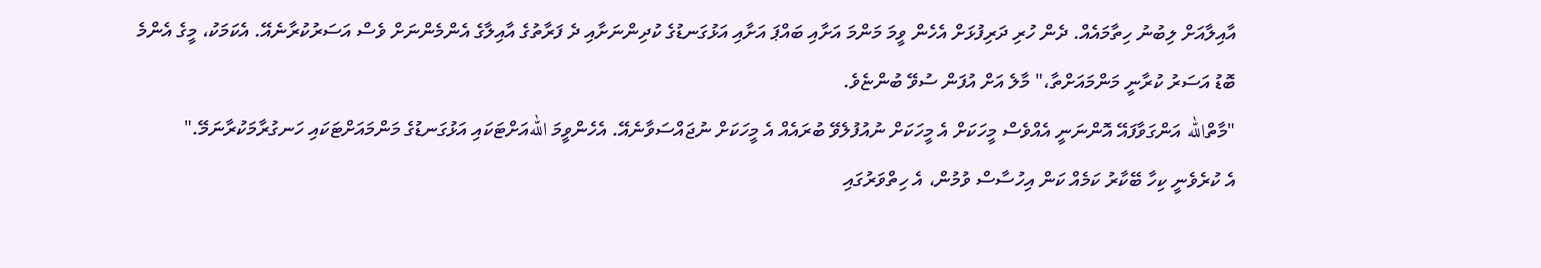އާއިލާއަށް ލިބުނު ހިތާމައެއް. ދެން ހުރި ދަރިފުޅަށް އެހެން ވީމަ މަންމަ އަށާއި ބައްޕަ އަށާއި އަޅުގަނޑުގެ ކުދިންނަށާއި ދެ ފަރާތުގެ އާއިލާގެ އެންމެންނަށް ވެސް އަސަރުކުރާނެއޭ. އެކަމަކު، މީގެ އެންމެ ބޮޑު އަސަރު ކުރާނީ މަންމައަށްތާ،" މާލެ އަށް އުފަން ސުވޭ ބުންޏެވެ.
"މާތްالله އަންގަވާފައޭ އޮންނަނީ އެއްވެސް މީހަކަށް އެ މީހަކަށް ނުއުފުލެވޭ ބުރައެއް އެ މީހަކަށް ނުޖައްސަވާނެއޭ. އެހެންވީމަ اللهއަށްޓަކައި އަޅުގަނޑުގެ މަންމައަށްޓަކައި ހަނގުރާމަކުރާނަމޭ."
އެ ކުރެވެނީ ކިހާ ބޭކާރު ކަމެއް ކަން އިހުސާސް ވުމުން، އެ ހިތްވަރުގައި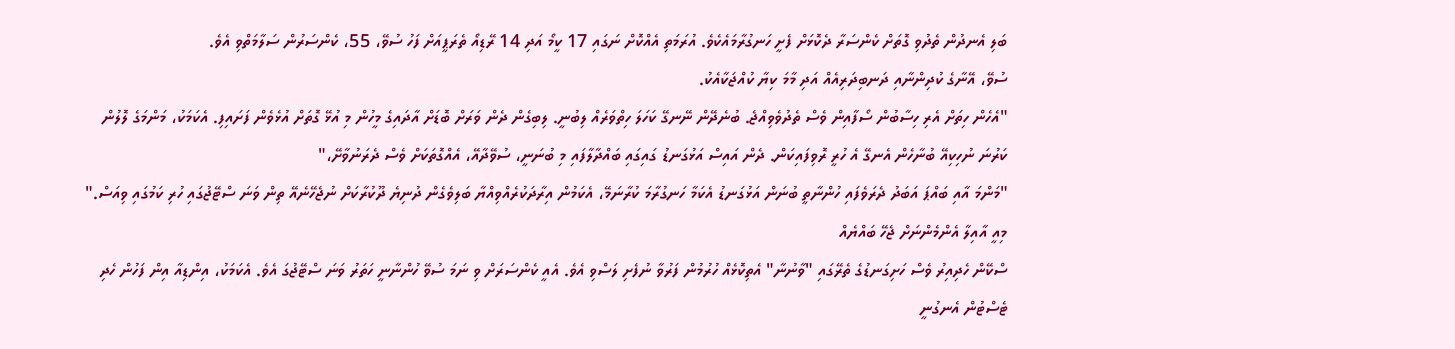ބަލި އެނދުން ތެދުވި ގޮތަށް ކެންސަރާ ދެކޮޅަށް ފެށީ ހަނގުރާމައެކެވެ. އުރަމަތި އެއްކޮށް ނަގައި 17 ކީމޯ އަދި 14 ރޭޑިއޯ ތެރަޕީއަށް ފަހު ސުވޭ، 55، ކެންސަރުން ސަލާމަތްވި އެވެ.
ސުވޭ، އޭނާގެ ކުދިންނާއި ދަނބިދަރިއެއް އަދި މާމަ ކިޔާ ކުއްޖަކާއެކު.
"އެހެން ހިތަށް އެރި ހިސާބުން ސޯފާއިން ވެސް ތެދުވެވިއްޖެ. ބުނެދޭން ނޭނގޭ ކަހަލަ ހިތްވަރެއް ލިބުނީ. ލިބިގެން ދެން ވަރަށް ބޮޑަށް އާދައިގެ މީހުން މި އުޅޭ ގޮތަށް އުޅެވެން ފަށައިފި. އެކަމަކު، މަންމަގެ ލޮލުން ކަރުނަ ނުހިކިއޭ ބުނާހެން އެނގޭ އެ ހުރީ ރޮވިފައިކަން. ދެން އައިސް އަޅުގަނޑު ގައިގައި ބައްދާލާފައި މި ބުނަނީ، ސުވޭދާއޭ، އެއްގޮތަކަށް ވެސް ދެރަނުވާށޭ،"
"މަންމަ އާއި ބައްޕަ އަބަދު ދެރަވެފައި ހުންނާތީ ބުނަން އަޅުގަނޑު އެކަމާ ހަނގުރާމަ ކުރާނަމޭ، އެކަމުން އިރާދަކުރެއްވިއްޔާ ބަލިވެގެން ދުނިޔެ ދޫކުރާކަށް ނުޖެހޭނެއޭ ތިން ވަނަ ސްޓޭޖުގައި ހުރި ކަމުގައި ވިއަސް."
މިއީ އާއިލާ އެންމެންނަށް ޖެހޭ ބައްޔެއް
ސްކޭން ހެދިއިރު ވެސް ހަށިގަނޑުގެ ތެރޭގައި "ވާނުނާ" އެތިކޮޅެއް ހުރުމުން ފަރުވާ ނުފެށި ލަސްވި އެވެ. އެއީ ކެންސަރަށް ވި ނަމަ ސުވޭ ހުންނާނީ ހަތަރު ވަނަ ސްޓޭޖުގަ އެވެ. އެކަމަކު، އިންޑިއާ އިން ފަހުން ހެދި ޓެސްޓުން އެނގުނީ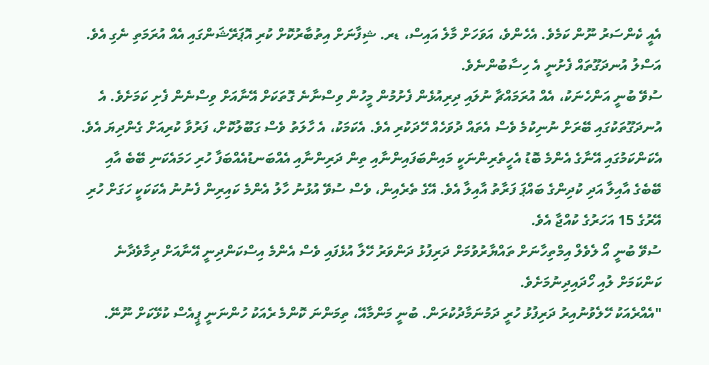އެއީ ކެންސަރު ނޫން ކަމެވެ. އެހެންވެ، އަވަހަށް މާލެ އައިސް، ޑރ. ޝިފާނަށް އިތުބާރުކޮށް ކުރި އޮޕަރޭޝަންގައި އެއް އުރަމަތި ނެގި އެވެ. އަސްލު އުނދަގޫތައް ފެށުނީ އެ ހިސާބުންނެވެ.
ސުވޭ ބުނީ އަންހެނަކު، އެއް އުރަމައްޗާ ނުލައި ދިރިއުޅެން ފެށުމުން މީހުން ވިސްނާނެ ގޮތަކަށް އޭނާއަށް ވިސްނެން ފެށި ކަމަށެވެ. އެ އުނދަގޫތަކުގައި ބޭރަށް ނުނިކުމެ ވެސް އެތައް ދުވަހެއް ހޭދަކުރި އެވެ. އެކަމަކު، އެ ހާލަތު ވެސް ގަބޫލުކޮށް، ފަރުވާ ކުރިއަށް ގެންދިޔަ އެވެ.
އެކަންކަމުގައި އޭނާގެ އެންމެ ބޮޑު އެހީތެރިންނަކީ މައިންބަފައިންނާއި ތިން ދަރިންނާއި އެއްބަނޑުއެއްބަފާ ހުރި ހަމައެކަނި ބޭބެ އާއި ބޭބެގެ އާއިލާ އަދި ކުދިންގެ ބައްޕަ ފަރާތު އާއިލާ އެވެ. އޭގެ ތެރެއިން، ވެސް ސުވޭ އުޅުނު ހާލު އެންމެ ކައިރިން ފެނުނު އެކަކަކީ ހަގަށް ހުރި އޭރުގެ 15 އަހަރުގެ ކުއްޖާ އެވެ.
ސުވޭ ބުނީ އޯ ލެވެލް އިމްތިހާނަށް ތައްޔާރުވުމަށް ދަރިފުޅު ދަންވަރު ހޭލާ އުޅެފައި ވެސް އެންމެ އިސްކަންދިނީ އޭނާއަށް ދިމާވެދާނެ ކަންކަމަށް ލުއި ހޯދައިދިނުމަށެވެ.
"އެއްރެއަކު ހޭލެވުނުއިރު ދަރިފުޅު ހުރީ ދަމުނަމާދުކުރަން. ބުނީ މަންމާއޭ، ތިމަންނަ ކޮންމެ ރެއަކު ހުންނަނީ ޕީއެސް ކުޅޭކަށް ނޫނޭ.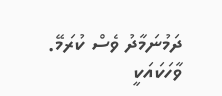ދަމުނަމާދު ވެސް ކުރަމޭ. ވާހަކައަކީ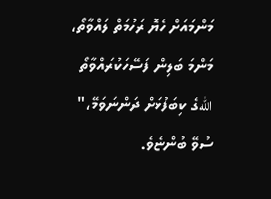މަންމައަށް ހެޔޮ ރަހުމަތް ލައްވާތޯ، މަންމަ ބަލިން ފަސޭހަކުރައްވާތޯ اللهގެ ކިބަފުޅަށް ދަންނަވަމޭ،" ސުވޭ ބުންޏެވެ.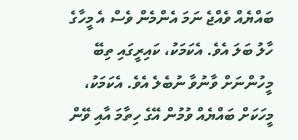ބައްޔެއް ވެއްޖެ ނަމަ އެންމެން ވެސް އެ މީހާގެ ހާލު ބަލަ އެވެ. އެކަމަކު، ކައިރީގައި ތިބޭ މީހުންނަށް ވާނުވާ ނުބެލެ އެވެ. އެކަމަކު، މީހަކަށް ބައްޔެއް ވުމުން އޭގެ ހިތާމަ އާއި ވޭން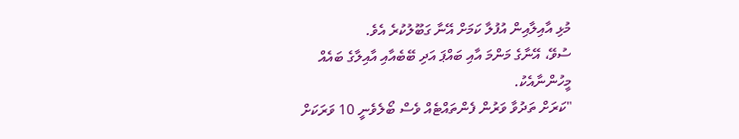މުޅި އާއިލާއިން އުފުލާ ކަމަށް އޭނާ ގަބޫލުކުރެ އެވެ.
ސުވޭ، އޭނާގެ މަންމަ އާއި ބައްޕަ އަދި ބޭބެއާއި އާއިލާގެ ބައެއް މީހުންނާއެކު.
"ކަރަށް ތަދުވާ ވަރުން ފެންތައްޓެއް ވެސް ބޯލެވެނީ 10 ވަރަކަށް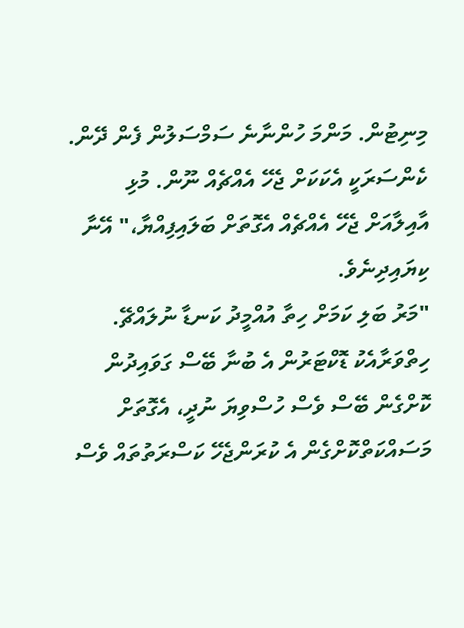މިނިޓުން. މަންމަ ހުންނާނެ ސަމްސަލުން ފެން ދޭން. ކެންސަރަކީ އެކަކަށް ޖެހޭ އެއްޗެއް ނޫން. މުޅި އާއިލާއަށް ޖެހޭ އެއްޗެއް އެގޮތަށް ބަލައިފިއްޔާ،" އޭނާ ކިޔައިދިނެވެ.
"މަރު ބަލި ކަމަށް ހިތާ އުއްމީދު ކަނޑާ ނުލައްޗޭ. ހިތްވަރާއެކު ޑޮކްޓަރުން އެ ބުނާ ބޭސް ގަވައިދުން ކޮށްގެން ބޭސް ވެސް ހުސްވިޔަ ނުދީ، އެގޮތަށް މަސައްކަތްކޮށްގެން އެ ކުރަންޖެހޭ ކަސްރަތުތައް ވެސް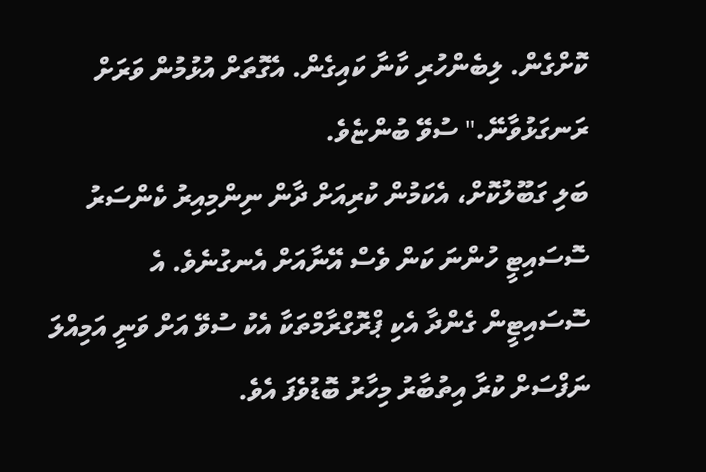ކޮށްގެން. ލިބެންހުރި ކާނާ ކައިގެން. އެގޮތަށް އުޅުމުން ވަރަށް ރަނގަޅުވާނޭ." ސުވޭ ބުންޏެވެ.
ބަލި ގަބޫލުކޮށް، އެކަމުން ކުރިއަށް ދާން ނިންމިއިރު ކެންސަރު ސޮސައިޓީ ހުންނަ ކަން ވެސް އޭނާއަށް އެނގުނެވެ. އެ ސޮސައިޓީން ގެންދާ އެކި ޕްރޮގްރާމްތަކާ އެކު ސުވޭ އަށް ވަނީ އަމިއްލަ ނަފްސަށް ކުރާ އިތުބާރު މިހާރު ބޮޑުވެފަ އެވެ.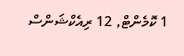1 ކޮމެންޓް, 12 ރިއެކްޝަންސް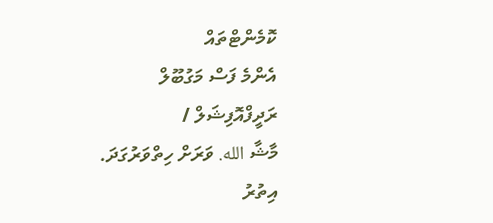ކޮމެންޓްތައް
އެންމެ ފަސް މަގުބޫލް
ރަދީފްއޮފިޝަލް /
މާޝާ الله. ވަރަށް ހިތްވަރުގަދަ.
އިތުރު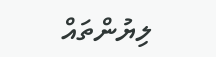ލިޔުންތައް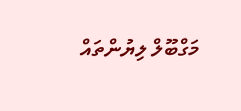މަގްބޫލް ލިޔުންތައް